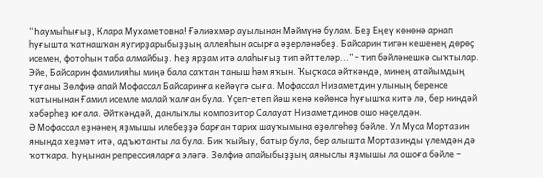“Һаумыһығыҙ, Клара Мухаметовна! Ғәлиәхмәр ауылынан Мәймүнә булам. Беҙ Еңеү көнөнә арнап һуғышта ҡатнашҡан яугирҙарыбыҙҙың аллеяһын асырға әҙерләнәбеҙ. Байсарин тигән кешенең дөрөҫ исемен, фотоһын таба алмайбыҙ. Һеҙ ярҙам итә алаһығыҙ тип әйттеләр...” - тип бәйләнешкә сыҡтылар. Эйе, Байсарин фамилияһы миңә бала саҡтан таныш һәм яҡын. Ҡыҫҡаса әйткәндә, минең атайымдың туғаны Зөлфиә апай Мофассал Байсаринға кейәүгә сыға. Мофассал Низаметдин улының беренсе ҡатынынан Ғамил исемле малай ҡалған була. Үҫеп-етеп йәш кенә көйөнсә һуғышҡа китә лә, бер ниндәй хәбәрһеҙ юғала. Әйткәндәй, данлыҡлы композитор Салауат Низаметдинов ошо нәҫелдән.
Ә Мофассал еҙнәнең яҙмышы илебеҙҙә барған тарих шауҡымына өҙөлгөһөҙ бәйле. Ул Муса Мортазин янында хеҙмәт итә, адъютанты ла була. Бик ҡыйыу, батыр була, бер алышта Мортазинды үлемдән дә ҡотҡара. Һуңынан репрессияларға эләгә. Зөлфиә апайыбыҙҙың аяныслы яҙмышы ла ошоға бәйле –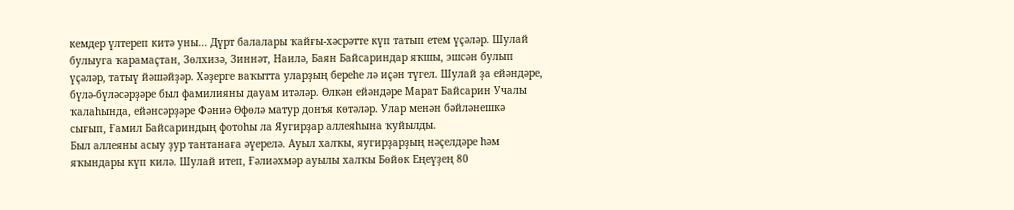кемдер үлтереп китә уны... Дүрт балалары ҡайғы-хәсрәтте күп татып етем үҫәләр. Шулай булыуга ҡарамаҫтан, Зөлхизә, Зиннәт, Наилә, Баян Байсариндар яҡшы, эшсән булып үҫәләр, татыү йәшәйҙәр. Хәҙерге ваҡытта уларҙың береһе лә иҫән түгел. Шулай ҙа ейәндәре, бүлә-бүләсәрҙәре был фамилияны дауам итәләр. Өлкән ейәндәре Марат Байсарин Учалы ҡалаһында, ейәнсәрҙәре Фәниә Өфөлә матур донъя көтәләр. Улар менән бәйләнешкә сығып, Ғамил Байсариндың фотоһы ла Яугирҙар аллеяһына ҡуйылды.
Был аллеяны асыу ҙур тантанаға әүерелә. Ауыл халҡы, яугирҙарҙың нәҫелдәре һәм яҡындары күп килә. Шулай итеп, Ғәлиәхмәр ауылы халҡы Бөйөк Еңеүҙең 80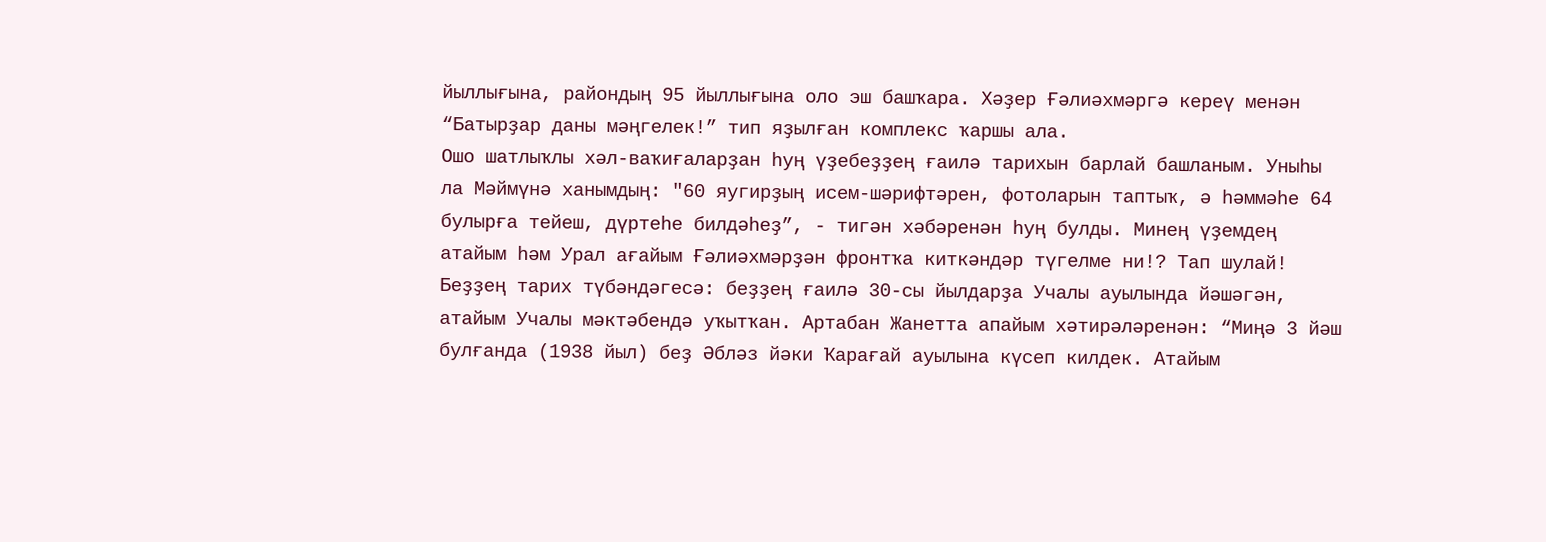йыллығына, райондың 95 йыллығына оло эш башҡара. Хәҙер Ғәлиәхмәргә кереү менән “Батырҙар даны мәңгелек!” тип яҙылған комплекс ҡаршы ала.
Ошо шатлыҡлы хәл-ваҡиғаларҙан һуң үҙебеҙҙең ғаилә тарихын барлай башланым. Уныһы ла Мәймүнә ханымдың: "60 яугирҙың исем-шәрифтәрен, фотоларын таптыҡ, ә һәммәһе 64 булырға тейеш, дүртеһе билдәһеҙ”, - тигән хәбәренән һуң булды. Минең үҙемдең атайым һәм Урал ағайым Ғәлиәхмәрҙән фронтҡа киткәндәр түгелме ни!? Тап шулай! Беҙҙең тарих түбәндәгесә: беҙҙең ғаилә 30-сы йылдарҙа Учалы ауылында йәшәгән, атайым Учалы мәктәбендә уҡытҡан. Артабан Жанетта апайым хәтирәләренән: “Миңә 3 йәш булғанда (1938 йыл) беҙ Әбләз йәки Ҡарағай ауылына күсеп килдек. Атайым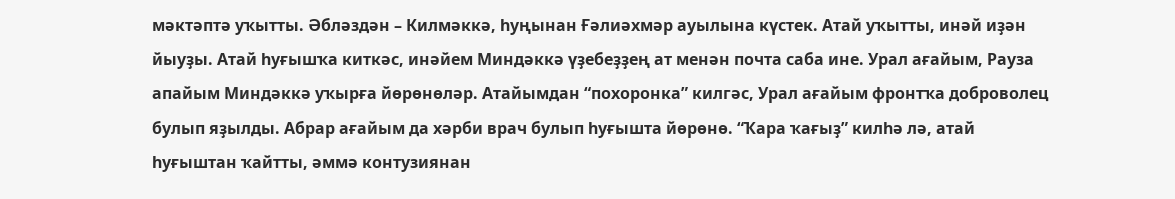мәктәптә уҡытты. Әбләздән – Килмәккә, һуңынан Ғәлиәхмәр ауылына күстек. Атай уҡытты, инәй иҙән йыуҙы. Атай һуғышҡа киткәс, инәйем Миндәккә үҙебеҙҙең ат менән почта саба ине. Урал ағайым, Рауза апайым Миндәккә уҡырға йөрөнөләр. Атайымдан “похоронка” килгәс, Урал ағайым фронтҡа доброволец булып яҙылды. Абрар ағайым да хәрби врач булып һуғышта йөрөнө. “Ҡара ҡағыҙ” килһә лә, атай һуғыштан ҡайтты, әммә контузиянан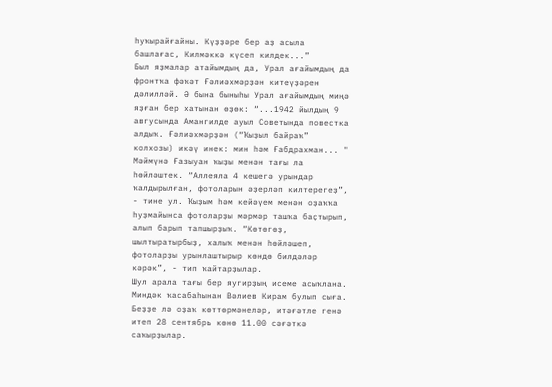һуҡырайғайны. Күҙҙәре бер аҙ асыла башлағас, Килмәккә күсеп килдек...”
Был яҙмалар атайымдың да, Урал ағайымдың да фронтҡа фәҡәт Ғәлиәхмәрҙән китеүҙәрен дәлилләй. Ә бына быныһы Урал ағайымдың миңә яҙған бер хатынан өҙөк: “...1942 йылдың 9 авгусында Амангилде ауыл Советында повестка алдыҡ. Ғәлиәхмәрҙән (“Ҡыҙыл байраҡ” колхозы) икәү инек: мин һәм Ғабдрахман... "
Мәймүнә Ғазыуан ҡыҙы менән тағы ла һөйләштек. “Аллеяла 4 кешегә урындар ҡалдырылған, фотоларын әҙерләп килтерегеҙ”, - тине ул. Ҡыҙым һәм кейәүем менән оҙаҡҡа һуҙмайынса фотоларҙы мәрмәр ташҡа баҫтырып, алып барып тапшырҙыҡ. “Көтөгөҙ, шылтыратырбыҙ, халыҡ менән һөйләшеп, фотоларҙы урынлаштырыр көндө билдәләр кәрәк”, - тип ҡайтарҙылар.
Шул арала тағы бер яугирҙың исеме асыҡлана. Миндәк ҡасабаһынан Вәлиев Кирам булып сыға. Беҙҙе лә оҙаҡ көттөрмәнеләр, итәғәтле генә итеп 28 сентябрь көнө 11.00 сәғәткә саҡырҙылар.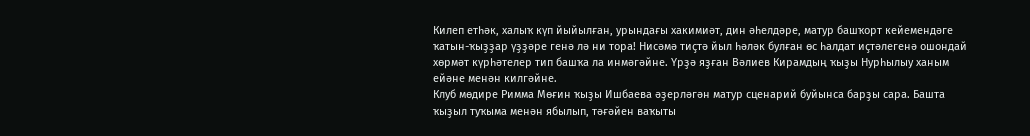Килеп етһәк, халыҡ күп йыйылған, урындағы хакимиәт, дин әһелдәре, матур башҡорт кейемендәге ҡатын-ҡыҙҙар үҙҙәре генә лә ни тора! Нисәмә тиҫтә йыл һәләк булған өс һалдат иҫтәлегенә ошондай хөрмәт күрһәтелер тип башҡа ла инмәгәйне. Үрҙә яҙған Вәлиев Кирамдың ҡыҙы Нурһылыу ханым ейәне менән килгәйне.
Клуб мөдире Римма Мөғин ҡыҙы Ишбаева әҙерләгән матур сценарий буйынса барҙы сара. Башта ҡыҙыл туҡыма менән ябылып, тәғәйен ваҡыты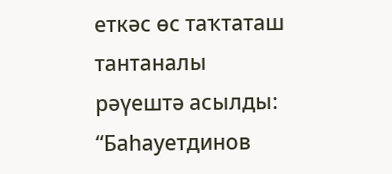еткәс өс таҡтаташ тантаналы рәүештә асылды: “Баһауетдинов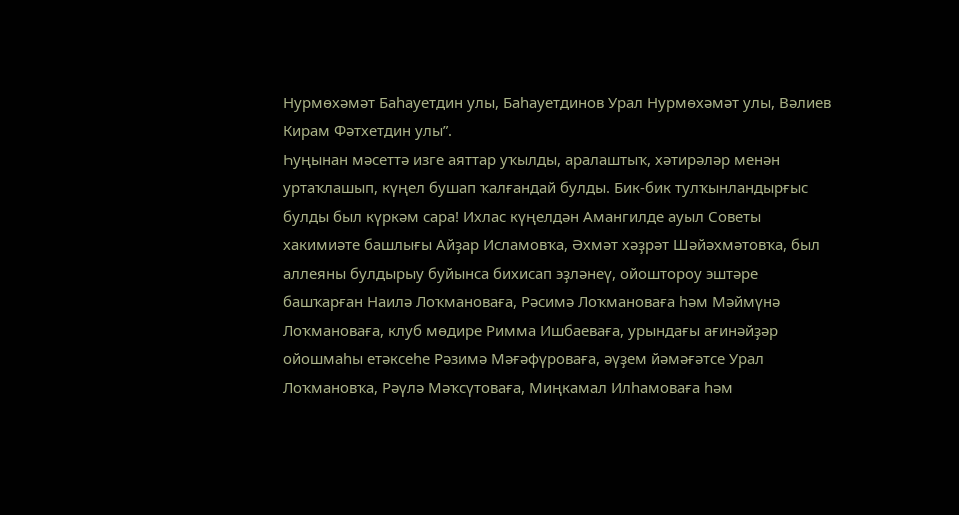Нурмөхәмәт Баһауетдин улы, Баһауетдинов Урал Нурмөхәмәт улы, Вәлиев Кирам Фәтхетдин улы”.
Һуңынан мәсеттә изге аяттар уҡылды, аралаштыҡ, хәтирәләр менән уртаҡлашып, күңел бушап ҡалғандай булды. Бик-бик тулҡынландырғыс булды был күркәм сара! Ихлас күңелдән Амангилде ауыл Советы хакимиәте башлығы Айҙар Исламовҡа, Әхмәт хәҙрәт Шәйәхмәтовҡа, был аллеяны булдырыу буйынса бихисап эҙләнеү, ойоштороу эштәре башҡарған Наилә Лоҡмановаға, Рәсимә Лоҡмановаға һәм Мәймүнә Лоҡмановаға, клуб мөдире Римма Ишбаеваға, урындағы ағинәйҙәр ойошмаһы етәксеһе Рәзимә Мәғәфүроваға, әүҙем йәмәғәтсе Урал Лоҡмановҡа, Рәүлә Мәҡсүтоваға, Миңкамал Илһамоваға һәм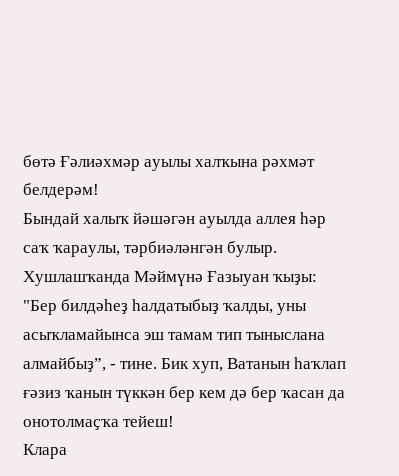бөтә Ғәлиәхмәр ауылы халҡына рәхмәт белдерәм!
Бындай халыҡ йәшәгән ауылда аллея һәр саҡ ҡараулы, тәрбиәләнгән булыр. Хушлашҡанда Мәймүнә Ғазыуан ҡыҙы: "Бер билдәһеҙ һалдатыбыҙ ҡалды, уны асыҡламайынса эш тамам тип тыныслана алмайбыҙ”, - тине. Бик хуп, Ватанын һаҡлап ғәзиз ҡанын түккән бер кем дә бер ҡасан да онотолмаҫҡа тейеш!
Клара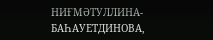НИҒМӘТУЛЛИНА-БАҺАУЕТДИНОВА,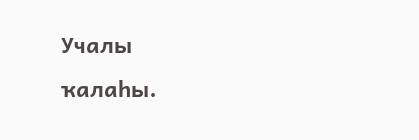Учалы ҡалаһы.